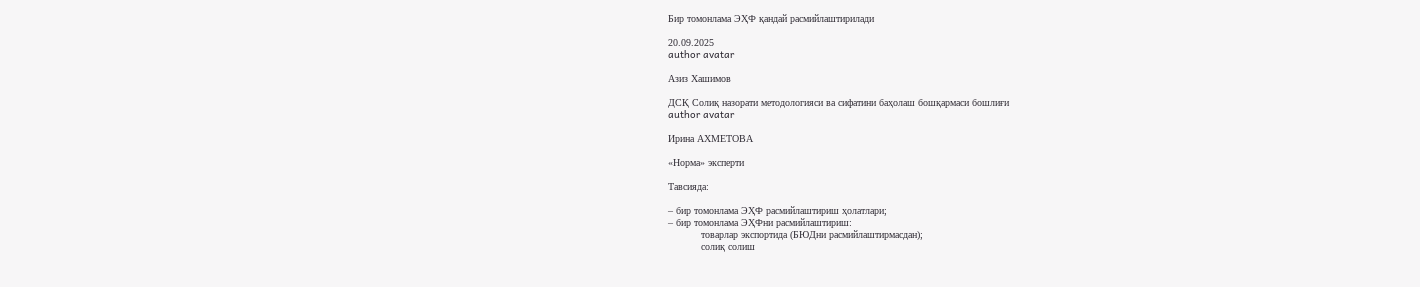Бир томонлама ЭҲФ қандай расмийлаштирилади

20.09.2025
author avatar

Азиз Хашимов

ДСҚ Солиқ назорати методологияси ва сифатини баҳолаш бошқармаси бошлиғи
author avatar

Ирина АХМЕТОВА

«Норма» эксперти

Тавсияда:

– бир томонлама ЭҲФ расмийлаштириш ҳолатлари;
– бир томонлама ЭҲФни расмийлаштириш:
           товарлар экспортида (БЮДни расмийлаштирмасдан);
           солиқ солиш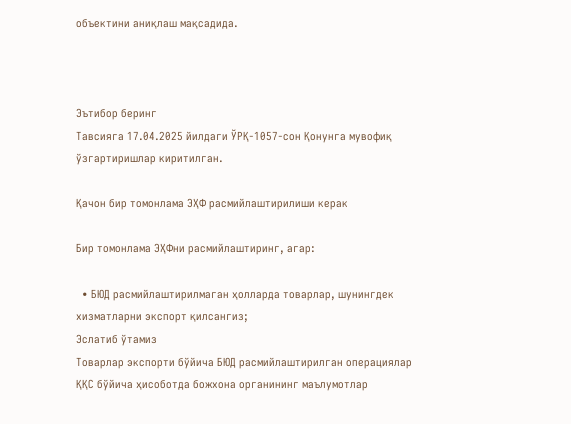объектини аниқлаш мақсадида.



Эътибор беринг
Тавсияга 17.04.2025 йилдаги ЎРҚ-1057-сон Қонунга мувофиқ ўзгартиришлар киритилган.

Қачон бир томонлама ЭҲФ расмийлаштирилиши керак

Бир томонлама ЭҲФни расмийлаштиринг, агар:

  • БЮД расмийлаштирилмаган ҳолларда товарлар, шунингдек хизматларни экспорт қилсангиз;
Эслатиб ўтамиз
Товарлар экспорти бўйича БЮД расмийлаштирилган операциялар ҚҚС бўйича ҳисоботда божхона органининг маълумотлар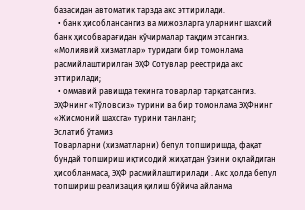базасидан автоматик тарзда акс эттирилади.
  • банк ҳисоблансангиз ва мижозларга уларнинг шахсий банк ҳисобварағидан кўчирмалар тақдим этсангиз. «Молиявий хизматлар» туридаги бир томонлама расмийлаштирилган ЭҲФ Сотувлар реестрида акс эттирилади;
  • оммавий равишда текинга товарлар тарқатсангиз. ЭҲФнинг «Тўловсиз» турини ва бир томонлама ЭҲФнинг «Жисмоний шахсга» турини танланг;
Эслатиб ўтамиз
Товарларни (хизматларни) бепул топширишда, фақат бундай топшириш иқтисодий жиҳатдан ўзини оқлайдиган ҳисобланмаса, ЭҲФ расмийлаштирилади . Акс ҳолда бепул топшириш реализация қилиш бўйича айланма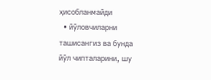ҳисобланмайди
  • йўловчиларни ташисангиз ва бунда йўл чипталарини, шу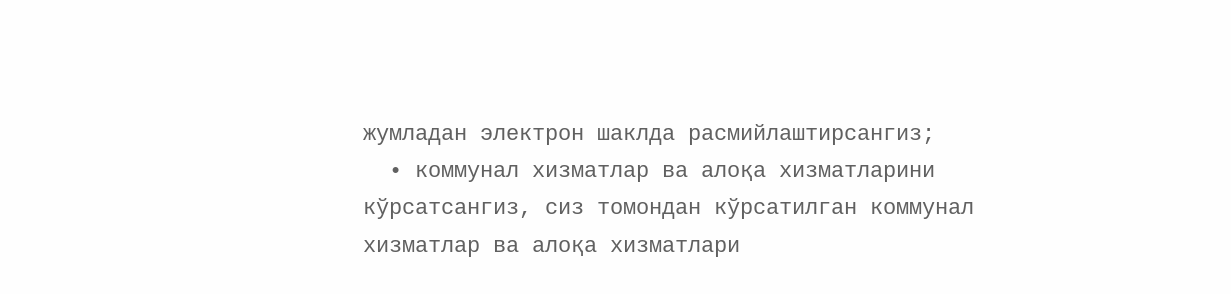жумладан электрон шаклда расмийлаштирсангиз;
  • коммунал хизматлар ва алоқа хизматларини кўрсатсангиз, сиз томондан кўрсатилган коммунал хизматлар ва алоқа хизматлари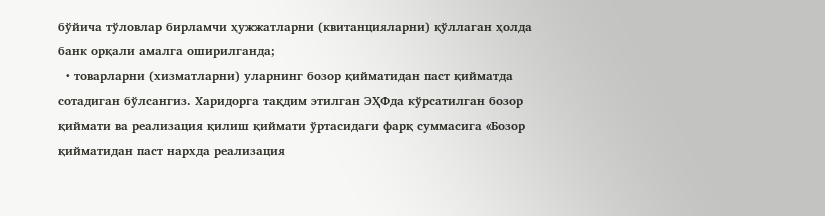бўйича тўловлар бирламчи ҳужжатларни (квитанцияларни) қўллаган ҳолда банк орқали амалга оширилганда;
  • товарларни (хизматларни) уларнинг бозор қийматидан паст қийматда сотадиган бўлсангиз. Харидорга тақдим этилган ЭҲФда кўрсатилган бозор қиймати ва реализация қилиш қиймати ўртасидаги фарқ суммасига «Бозор қийматидан паст нархда реализация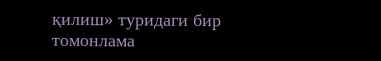қилиш» туридаги бир томонлама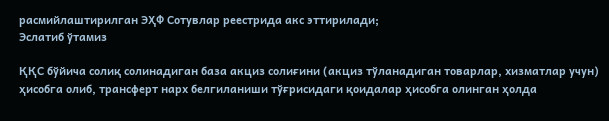расмийлаштирилган ЭҲФ Сотувлар реестрида акс эттирилади;
Эслатиб ўтамиз

ҚҚС бўйича солиқ солинадиган база акциз солиғини (акциз тўланадиган товарлар, хизматлар учун) ҳисобга олиб, трансферт нарх белгиланиши тўғрисидаги қоидалар ҳисобга олинган ҳолда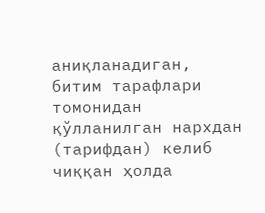аниқланадиган, битим тарафлари томонидан қўлланилган нархдан (тарифдан) келиб чиққан ҳолда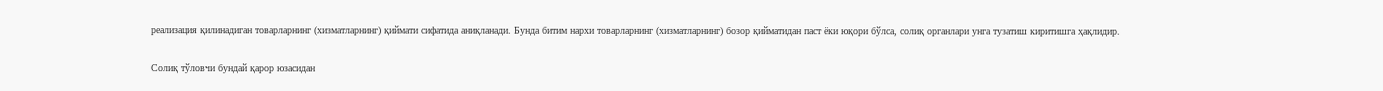реализация қилинадиган товарларнинг (хизматларнинг) қиймати сифатида аниқланади. Бунда битим нархи товарларнинг (хизматларнинг) бозор қийматидан паст ёки юқори бўлса, солиқ органлари унга тузатиш киритишга ҳақлидир.

Солиқ тўловчи бундай қарор юзасидан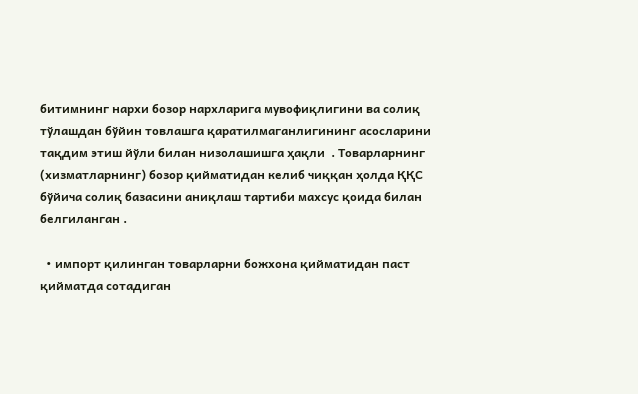битимнинг нархи бозор нархларига мувофиқлигини ва солиқ тўлашдан бўйин товлашга қаратилмаганлигининг асосларини тақдим этиш йўли билан низолашишга ҳақли  . Товарларнинг (хизматларнинг) бозор қийматидан келиб чиққан ҳолда ҚҚС бўйича солиқ базасини аниқлаш тартиби махсус қоида билан белгиланган .

  • импорт қилинган товарларни божхона қийматидан паст қийматда сотадиган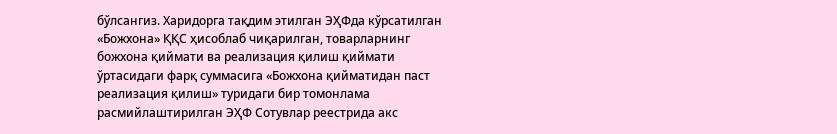бўлсангиз. Харидорга тақдим этилган ЭҲФда кўрсатилган «Божхона» ҚҚС ҳисоблаб чиқарилган, товарларнинг божхона қиймати ва реализация қилиш қиймати ўртасидаги фарқ суммасига «Божхона қийматидан паст реализация қилиш» туридаги бир томонлама расмийлаштирилган ЭҲФ Сотувлар реестрида акс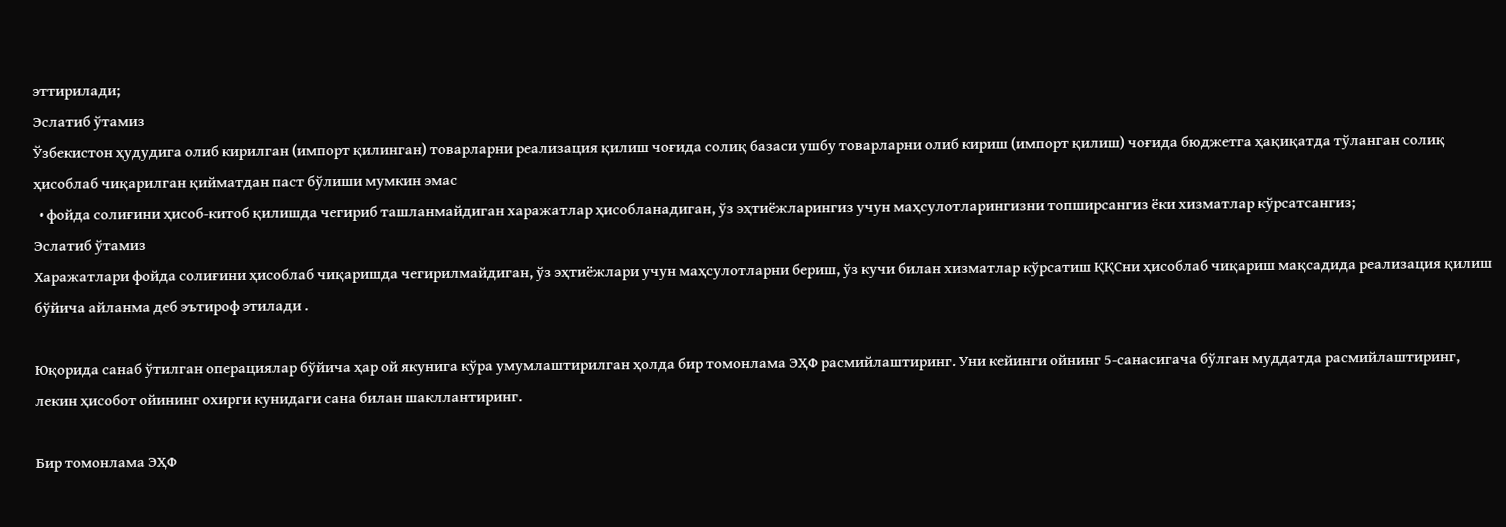эттирилади;
Эслатиб ўтамиз
Ўзбекистон ҳудудига олиб кирилган (импорт қилинган) товарларни реализация қилиш чоғида солиқ базаси ушбу товарларни олиб кириш (импорт қилиш) чоғида бюджетга ҳақиқатда тўланган солиқ ҳисоблаб чиқарилган қийматдан паст бўлиши мумкин эмас
  • фойда солиғини ҳисоб-китоб қилишда чегириб ташланмайдиган харажатлар ҳисобланадиган, ўз эҳтиёжларингиз учун маҳсулотларингизни топширсангиз ёки хизматлар кўрсатсангиз;
Эслатиб ўтамиз
Харажатлари фойда солиғини ҳисоблаб чиқаришда чегирилмайдиган, ўз эҳтиёжлари учун маҳсулотларни бериш, ўз кучи билан хизматлар кўрсатиш ҚҚСни ҳисоблаб чиқариш мақсадида реализация қилиш бўйича айланма деб эътироф этилади .

Юқорида санаб ўтилган операциялар бўйича ҳар ой якунига кўра умумлаштирилган ҳолда бир томонлама ЭҲФ расмийлаштиринг. Уни кейинги ойнинг 5-санасигача бўлган муддатда расмийлаштиринг, лекин ҳисобот ойининг охирги кунидаги сана билан шакллантиринг.

Бир томонлама ЭҲФ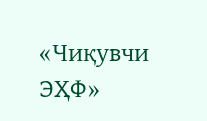«Чиқувчи ЭҲФ»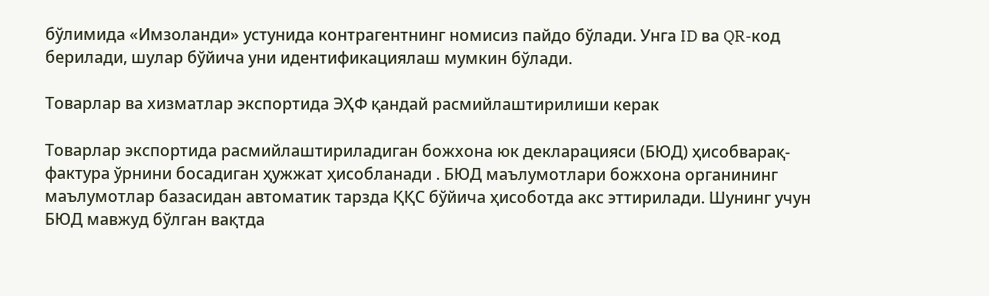бўлимида «Имзоланди» устунида контрагентнинг номисиз пайдо бўлади. Унга ID ва QR-код берилади, шулар бўйича уни идентификациялаш мумкин бўлади.

Товарлар ва хизматлар экспортида ЭҲФ қандай расмийлаштирилиши керак

Товарлар экспортида расмийлаштириладиган божхона юк декларацияси (БЮД) ҳисобварақ-фактура ўрнини босадиган ҳужжат ҳисобланади . БЮД маълумотлари божхона органининг маълумотлар базасидан автоматик тарзда ҚҚС бўйича ҳисоботда акс эттирилади. Шунинг учун БЮД мавжуд бўлган вақтда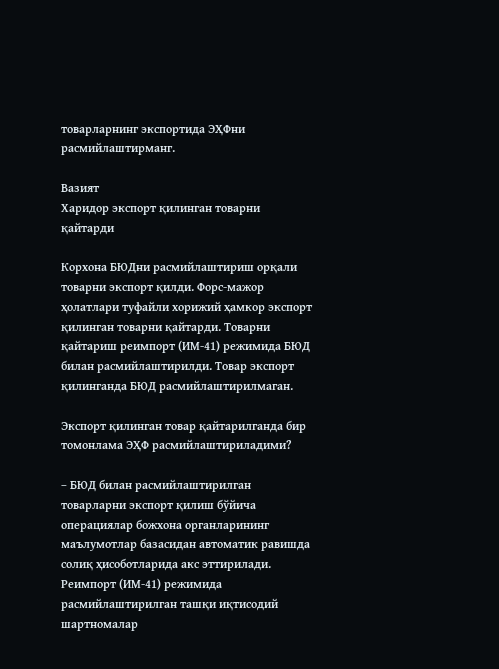товарларнинг экспортида ЭҲФни расмийлаштирманг.

Вазият
Харидор экспорт қилинган товарни қайтарди

Корхона БЮДни расмийлаштириш орқали товарни экспорт қилди. Форс-мажор ҳолатлари туфайли хорижий ҳамкор экспорт қилинган товарни қайтарди. Товарни қайтариш реимпорт (ИМ-41) режимида БЮД билан расмийлаштирилди. Товар экспорт қилинганда БЮД расмийлаштирилмаган.

Экспорт қилинган товар қайтарилганда бир томонлама ЭҲФ расмийлаштириладими?

– БЮД билан расмийлаштирилган товарларни экспорт қилиш бўйича операциялар божхона органларининг маълумотлар базасидан автоматик равишда солиқ ҳисоботларида акс эттирилади. Реимпорт (ИМ-41) режимида расмийлаштирилган ташқи иқтисодий шартномалар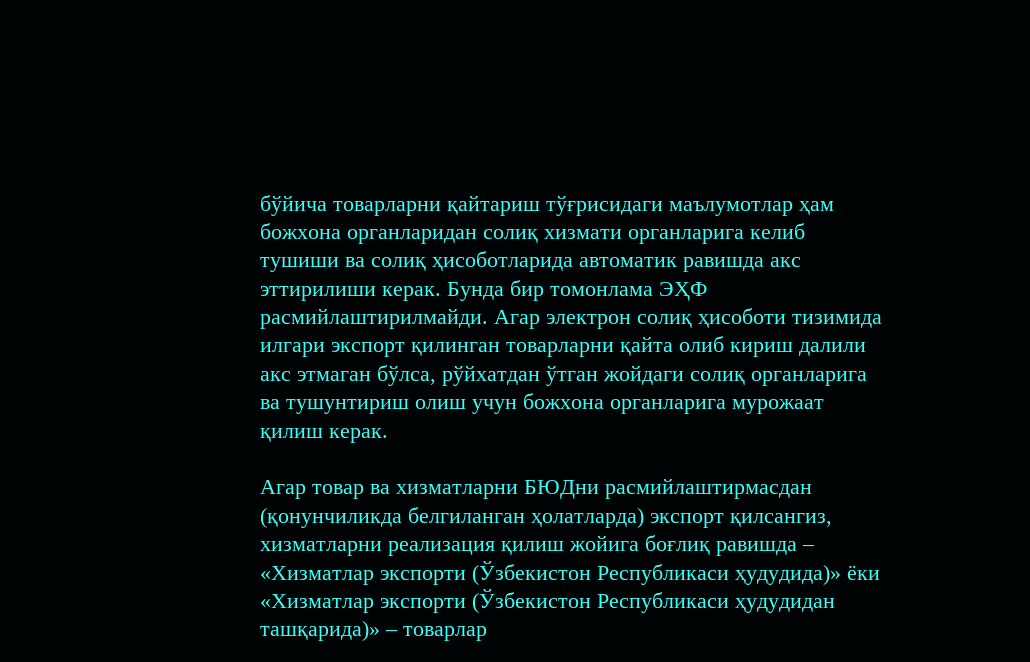бўйича товарларни қайтариш тўғрисидаги маълумотлар ҳам божхона органларидан солиқ хизмати органларига келиб тушиши ва солиқ ҳисоботларида автоматик равишда акс эттирилиши керак. Бунда бир томонлама ЭҲФ расмийлаштирилмайди. Агар электрон солиқ ҳисоботи тизимида илгари экспорт қилинган товарларни қайта олиб кириш далили акс этмаган бўлса, рўйхатдан ўтган жойдаги солиқ органларига ва тушунтириш олиш учун божхона органларига мурожаат қилиш керак.

Агар товар ва хизматларни БЮДни расмийлаштирмасдан (қонунчиликда белгиланган ҳолатларда) экспорт қилсангиз, хизматларни реализация қилиш жойига боғлиқ равишда – «Хизматлар экспорти (Ўзбекистон Республикаси ҳудудида)» ёки «Хизматлар экспорти (Ўзбекистон Республикаси ҳудудидан ташқарида)» – товарлар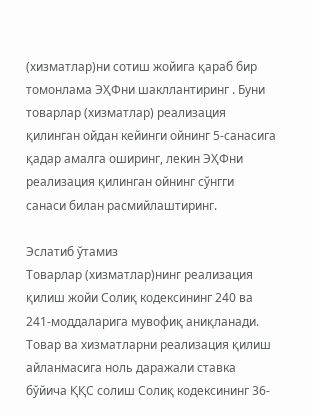(хизматлар)ни сотиш жойига қараб бир томонлама ЭҲФни шакллантиринг . Буни товарлар (хизматлар) реализация қилинган ойдан кейинги ойнинг 5-санасига қадар амалга оширинг, лекин ЭҲФни реализация қилинган ойнинг сўнгги санаси билан расмийлаштиринг.

Эслатиб ўтамиз
Товарлар (хизматлар)нинг реализация қилиш жойи Солиқ кодексининг 240 ва 241-моддаларига мувофиқ аниқланади. Товар ва хизматларни реализация қилиш айланмасига ноль даражали ставка бўйича ҚҚС солиш Солиқ кодексининг 36-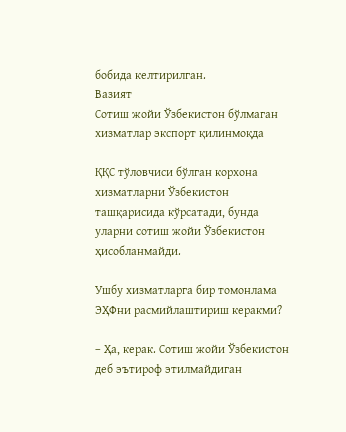бобида келтирилган.
Вазият
Сотиш жойи Ўзбекистон бўлмаган хизматлар экспорт қилинмоқда

ҚҚС тўловчиси бўлган корхона хизматларни Ўзбекистон ташқарисида кўрсатади, бунда уларни сотиш жойи Ўзбекистон ҳисобланмайди.

Ушбу хизматларга бир томонлама ЭҲФни расмийлаштириш керакми?

– Ҳа, керак. Cотиш жойи Ўзбекистон деб эътироф этилмайдиган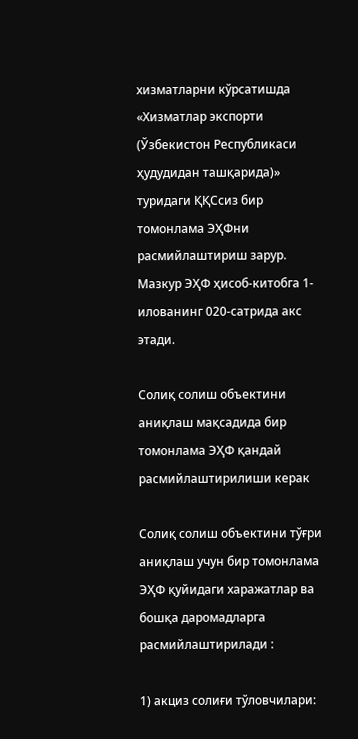хизматларни кўрсатишда «Хизматлар экспорти (Ўзбекистон Республикаси ҳудудидан ташқарида)» туридаги ҚҚСсиз бир томонлама ЭҲФни расмийлаштириш зарур. Мазкур ЭҲФ ҳисоб-китобга 1-илованинг 020-сатрида акс этади.

Солиқ солиш объектини аниқлаш мақсадида бир томонлама ЭҲФ қандай расмийлаштирилиши керак

Солиқ солиш объектини тўғри аниқлаш учун бир томонлама ЭҲФ қуйидаги харажатлар ва бошқа даромадларга расмийлаштирилади :

1) акциз солиғи тўловчилари: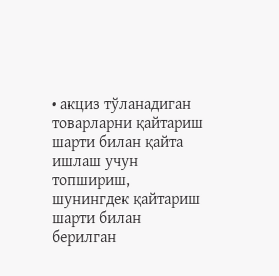• акциз тўланадиган товарларни қайтариш шарти билан қайта ишлаш учун топшириш, шунингдек қайтариш шарти билан берилган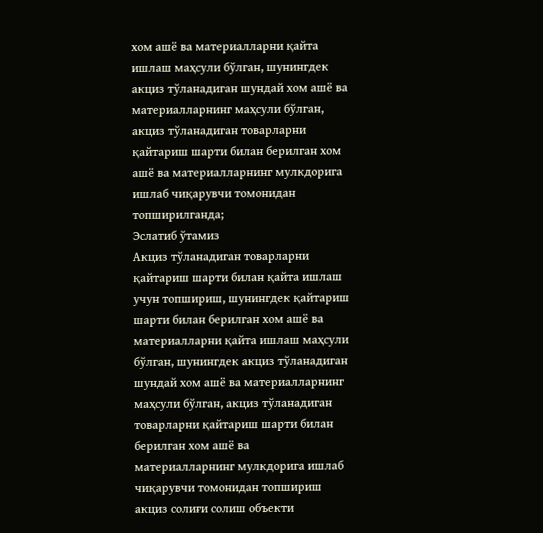хом ашё ва материалларни қайта ишлаш маҳсули бўлган, шунингдек акциз тўланадиган шундай хом ашё ва материалларнинг маҳсули бўлган, акциз тўланадиган товарларни қайтариш шарти билан берилган хом ашё ва материалларнинг мулкдорига ишлаб чиқарувчи томонидан топширилганда;
Эслатиб ўтамиз
Акциз тўланадиган товарларни қайтариш шарти билан қайта ишлаш учун топшириш, шунингдек қайтариш шарти билан берилган хом ашё ва материалларни қайта ишлаш маҳсули бўлган, шунингдек акциз тўланадиган шундай хом ашё ва материалларнинг маҳсули бўлган, акциз тўланадиган товарларни қайтариш шарти билан берилган хом ашё ва материалларнинг мулкдорига ишлаб чиқарувчи томонидан топшириш акциз солиғи солиш объекти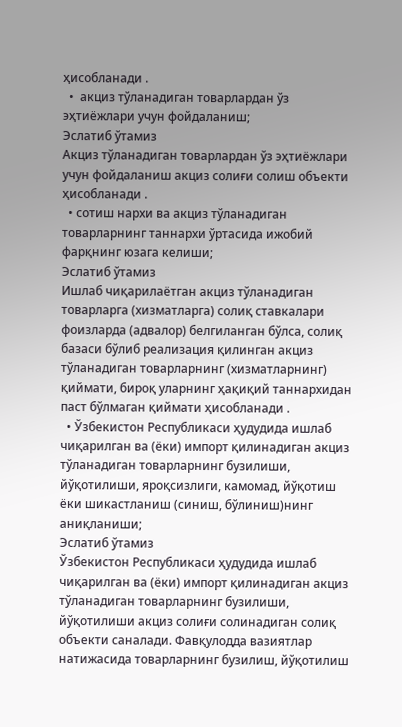ҳисобланади .
  •  акциз тўланадиган товарлардан ўз эҳтиёжлари учун фойдаланиш;
Эслатиб ўтамиз
Акциз тўланадиган товарлардан ўз эҳтиёжлари учун фойдаланиш акциз солиғи солиш объекти ҳисобланади .
  • сотиш нархи ва акциз тўланадиган товарларнинг таннархи ўртасида ижобий фарқнинг юзага келиши;
Эслатиб ўтамиз
Ишлаб чиқарилаётган акциз тўланадиган товарларга (хизматларга) солиқ ставкалари фоизларда (адвалор) белгиланган бўлса, солиқ базаси бўлиб реализация қилинган акциз тўланадиган товарларнинг (хизматларнинг) қиймати, бироқ уларнинг ҳақиқий таннархидан паст бўлмаган қиймати ҳисобланади .
  • Ўзбекистон Республикаси ҳудудида ишлаб чиқарилган ва (ёки) импорт қилинадиган акциз тўланадиган товарларнинг бузилиши, йўқотилиши, яроқсизлиги, камомад, йўқотиш ёки шикастланиш (синиш, бўлиниш)нинг аниқланиши;
Эслатиб ўтамиз
Ўзбекистон Республикаси ҳудудида ишлаб чиқарилган ва (ёки) импорт қилинадиган акциз тўланадиган товарларнинг бузилиши, йўқотилиши акциз солиғи солинадиган солиқ объекти саналади. Фавқулодда вазиятлар натижасида товарларнинг бузилиш, йўқотилиш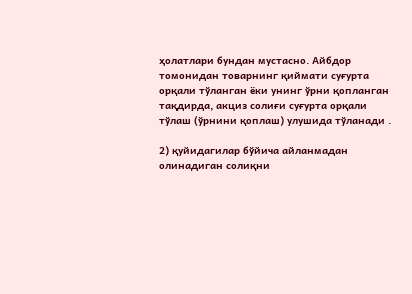ҳолатлари бундан мустасно. Айбдор томонидан товарнинг қиймати суғурта орқали тўланган ёки унинг ўрни қопланган тақдирда, акциз солиғи суғурта орқали тўлаш (ўрнини қоплаш) улушида тўланади .

2) қуйидагилар бўйича айланмадан олинадиган солиқни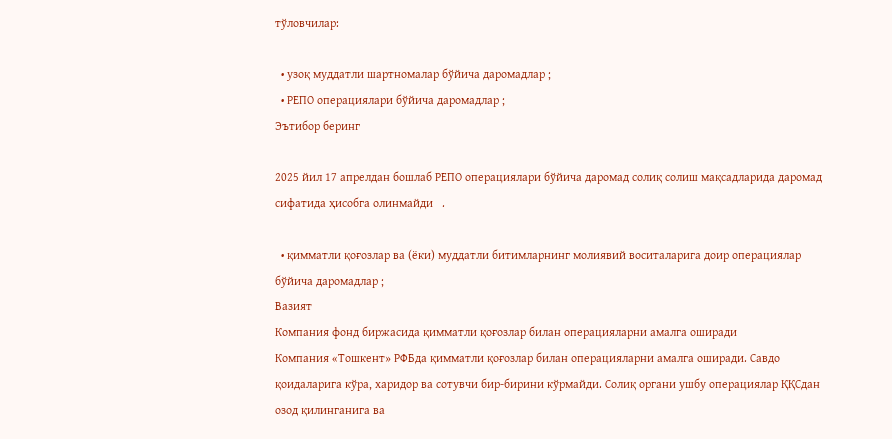тўловчилар:

  • узоқ муддатли шартномалар бўйича даромадлар ;
  • РЕПО операциялари бўйича даромадлар ;
Эътибор беринг

2025 йил 17 апрелдан бошлаб РЕПО операциялари бўйича даромад солиқ солиш мақсадларида даромад сифатида ҳисобга олинмайди   .

  • қимматли қоғозлар ва (ёки) муддатли битимларнинг молиявий воситаларига доир операциялар бўйича даромадлар ;
Вазият
Компания фонд биржасида қимматли қоғозлар билан операцияларни амалга оширади
Компания «Тошкент» РФБда қимматли қоғозлар билан операцияларни амалга оширади. Савдо қоидаларига кўра, харидор ва сотувчи бир-бирини кўрмайди. Солиқ органи ушбу операциялар ҚҚСдан озод қилинганига ва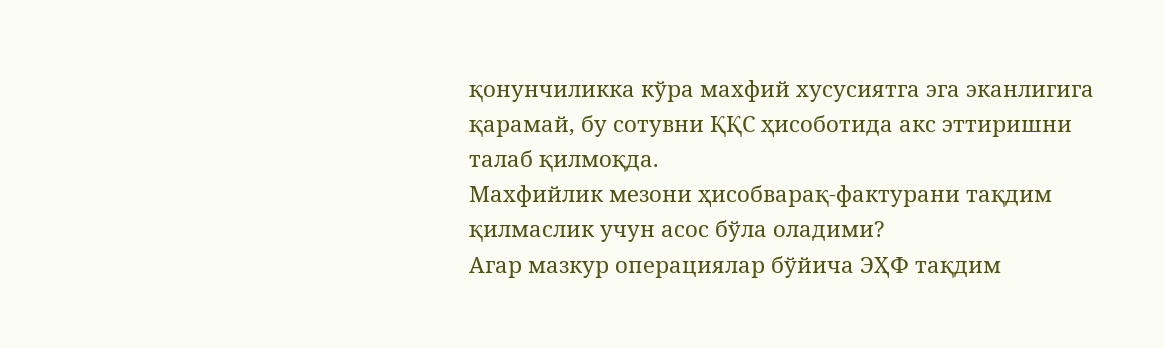қонунчиликка кўра махфий хусусиятга эга эканлигига қарамай, бу сотувни ҚҚС ҳисоботида акс эттиришни талаб қилмоқда.
Махфийлик мезони ҳисобварақ-фактурани тақдим қилмаслик учун асос бўла оладими?
Агар мазкур операциялар бўйича ЭҲФ тақдим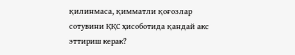қилинмаса, қимматли қоғозлар сотувини ҚҚС ҳисоботида қандай акс эттириш керак?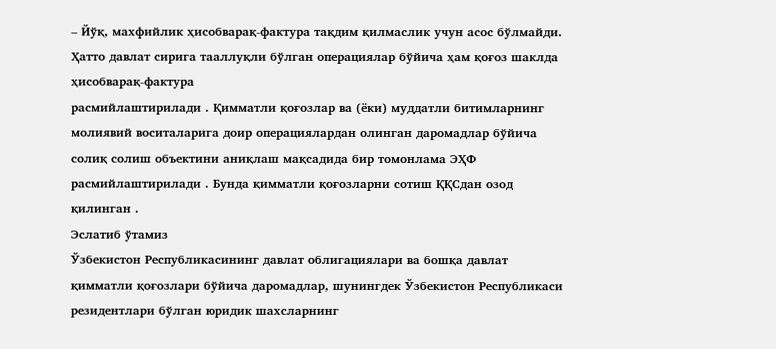– Йўқ, махфийлик ҳисобварақ-фактура тақдим қилмаслик учун асос бўлмайди. Ҳатто давлат сирига тааллуқли бўлган операциялар бўйича ҳам қоғоз шаклда ҳисобварақ-фактура
расмийлаштирилади . Қимматли қоғозлар ва (ёки) муддатли битимларнинг молиявий воситаларига доир операциялардан олинган даромадлар бўйича солиқ солиш объектини аниқлаш мақсадида бир томонлама ЭҲФ расмийлаштирилади . Бунда қимматли қоғозларни сотиш ҚҚСдан озод
қилинган .
Эслатиб ўтамиз
Ўзбекистон Республикасининг давлат облигациялари ва бошқа давлат қимматли қоғозлари бўйича даромадлар, шунингдек Ўзбекистон Республикаси резидентлари бўлган юридик шахсларнинг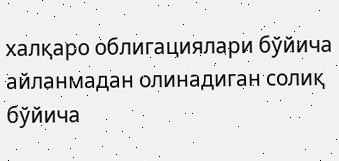халқаро облигациялари бўйича айланмадан олинадиган солиқ бўйича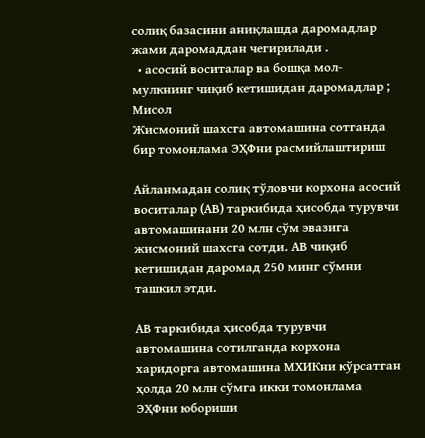солиқ базасини аниқлашда даромадлар жами даромаддан чегирилади .
  • асосий воситалар ва бошқа мол-мулкнинг чиқиб кетишидан даромадлар ;
Мисол
Жисмоний шахсга автомашина сотганда бир томонлама ЭҲФни расмийлаштириш

Айланмадан солиқ тўловчи корхона асосий воситалар (АВ) таркибида ҳисобда турувчи автомашинани 20 млн сўм эвазига жисмоний шахсга сотди. АВ чиқиб кетишидан даромад 250 минг сўмни ташкил этди.

АВ таркибида ҳисобда турувчи автомашина сотилганда корхона харидорга автомашина МХИКни кўрсатган ҳолда 20 млн сўмга икки томонлама ЭҲФни юбориши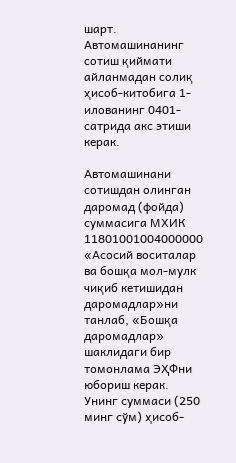шарт. Автомашинанинг сотиш қиймати айланмадан солиқ ҳисоб-китобига 1-илованинг 0401-сатрида акс этиши керак.

Автомашинани сотишдан олинган даромад (фойда) суммасига МХИК 11801001004000000 «Асосий воситалар ва бошқа мол-мулк чиқиб кетишидан даромадлар»ни танлаб, «Бошқа даромадлар» шаклидаги бир томонлама ЭҲФни юбориш керак. Унинг суммаси (250 минг сўм) ҳисоб-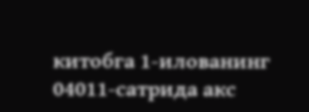китобга 1-илованинг 04011-сатрида акс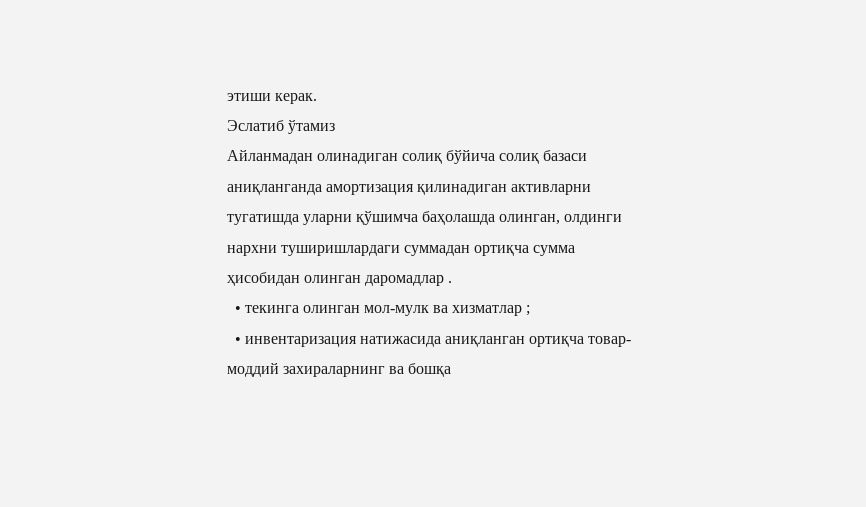этиши керак.
Эслатиб ўтамиз
Айланмадан олинадиган солиқ бўйича солиқ базаси аниқланганда амортизация қилинадиган активларни тугатишда уларни қўшимча баҳолашда олинган, олдинги нархни туширишлардаги суммадан ортиқча сумма ҳисобидан олинган даромадлар .
  • текинга олинган мол-мулк ва хизматлар ;
  • инвентаризация натижасида аниқланган ортиқча товар-моддий захираларнинг ва бошқа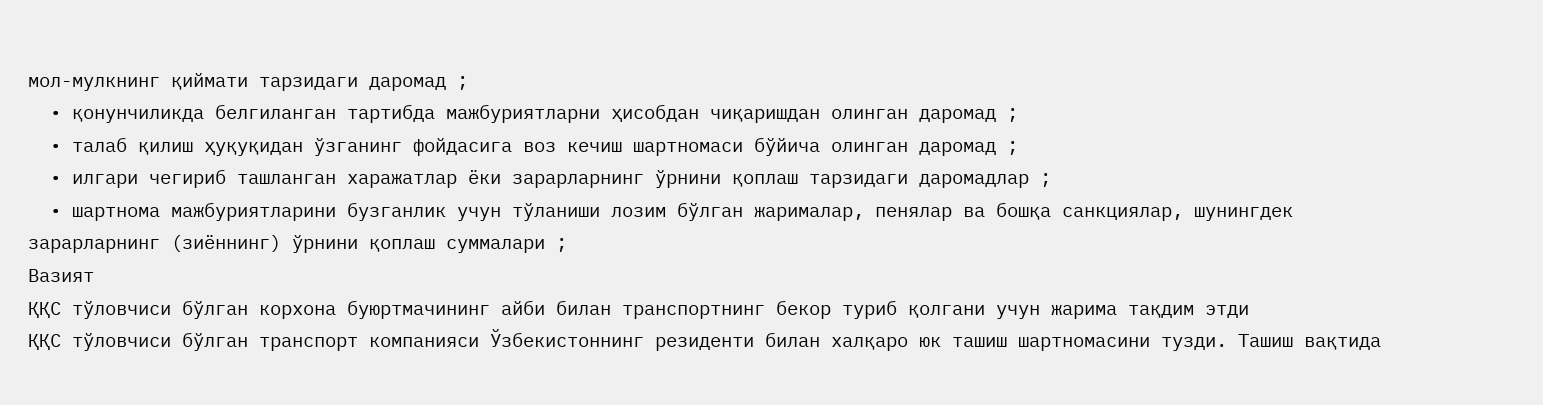мол-мулкнинг қиймати тарзидаги даромад ;
  • қонунчиликда белгиланган тартибда мажбуриятларни ҳисобдан чиқаришдан олинган даромад ;
  • талаб қилиш ҳуқуқидан ўзганинг фойдасига воз кечиш шартномаси бўйича олинган даромад ;
  • илгари чегириб ташланган харажатлар ёки зарарларнинг ўрнини қоплаш тарзидаги даромадлар ;
  • шартнома мажбуриятларини бузганлик учун тўланиши лозим бўлган жарималар, пенялар ва бошқа санкциялар, шунингдек зарарларнинг (зиённинг) ўрнини қоплаш суммалари ;
Вазият
ҚҚС тўловчиси бўлган корхона буюртмачининг айби билан транспортнинг бекор туриб қолгани учун жарима тақдим этди
ҚҚС тўловчиси бўлган транспорт компанияси Ўзбекистоннинг резиденти билан халқаро юк ташиш шартномасини тузди. Ташиш вақтида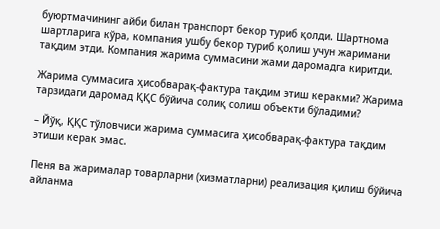буюртмачининг айби билан транспорт бекор туриб қолди. Шартнома шартларига кўра, компания ушбу бекор туриб қолиш учун жаримани тақдим этди. Компания жарима суммасини жами даромадга киритди.

Жарима суммасига ҳисобварақ-фактура тақдим этиш керакми? Жарима тарзидаги даромад ҚҚС бўйича солиқ солиш объекти бўладими?

– Йўқ, ҚҚС тўловчиси жарима суммасига ҳисобварақ-фактура тақдим этиши керак эмас.

Пеня ва жарималар товарларни (хизматларни) реализация қилиш бўйича айланма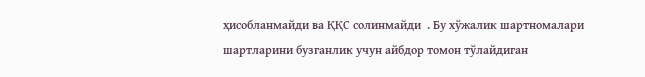ҳисобланмайди ва ҚҚС солинмайди  . Бу хўжалик шартномалари шартларини бузганлик учун айбдор томон тўлайдиган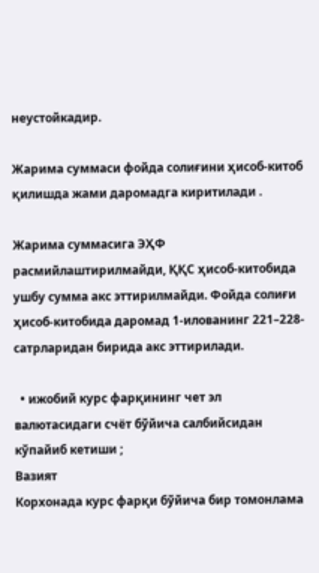неустойкадир.

Жарима суммаси фойда солиғини ҳисоб-китоб қилишда жами даромадга киритилади .

Жарима суммасига ЭҲФ расмийлаштирилмайди, ҚҚС ҳисоб-китобида ушбу сумма акс эттирилмайди. Фойда солиғи ҳисоб-китобида даромад 1-илованинг 221–228-сатрларидан бирида акс эттирилади.

  • ижобий курс фарқининг чет эл валютасидаги счёт бўйича салбийсидан кўпайиб кетиши ;
Вазият
Корхонада курс фарқи бўйича бир томонлама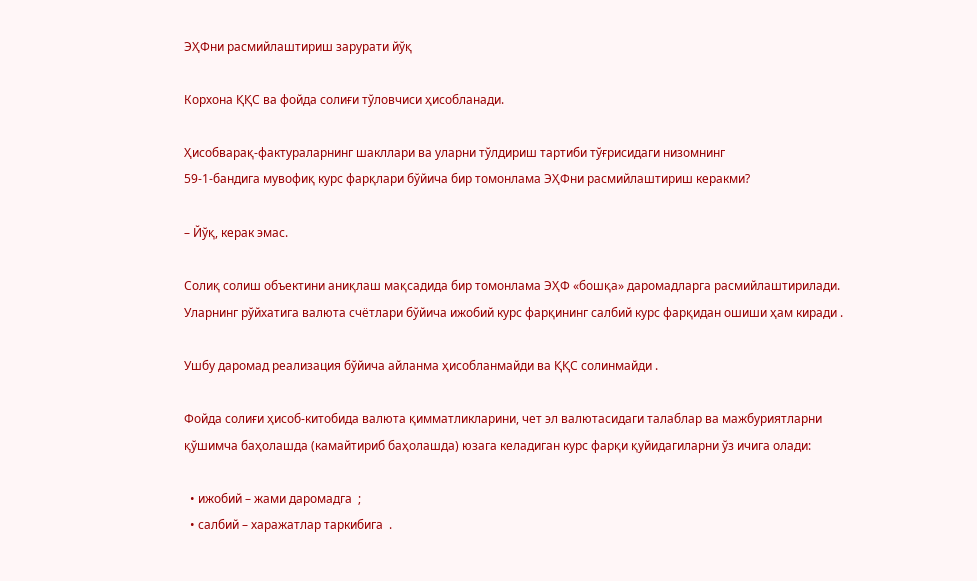ЭҲФни расмийлаштириш зарурати йўқ

Корхона ҚҚС ва фойда солиғи тўловчиси ҳисобланади.

Ҳисобварақ-фактураларнинг шакллари ва уларни тўлдириш тартиби тўғрисидаги низомнинг
59-1-бандига мувофиқ курс фарқлари бўйича бир томонлама ЭҲФни расмийлаштириш керакми?

– Йўқ, керак эмас.

Солиқ солиш объектини аниқлаш мақсадида бир томонлама ЭҲФ «бошқа» даромадларга расмийлаштирилади. Уларнинг рўйхатига валюта счётлари бўйича ижобий курс фарқининг салбий курс фарқидан ошиши ҳам киради .

Ушбу даромад реализация бўйича айланма ҳисобланмайди ва ҚҚС солинмайди .

Фойда солиғи ҳисоб-китобида валюта қимматликларини, чет эл валютасидаги талаблар ва мажбуриятларни қўшимча баҳолашда (камайтириб баҳолашда) юзага келадиган курс фарқи қуйидагиларни ўз ичига олади:

  • ижобий – жами даромадга  ;
  • салбий – харажатлар таркибига  .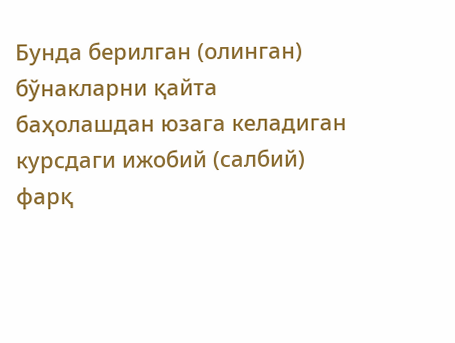Бунда берилган (олинган) бўнакларни қайта баҳолашдан юзага келадиган курсдаги ижобий (салбий) фарқ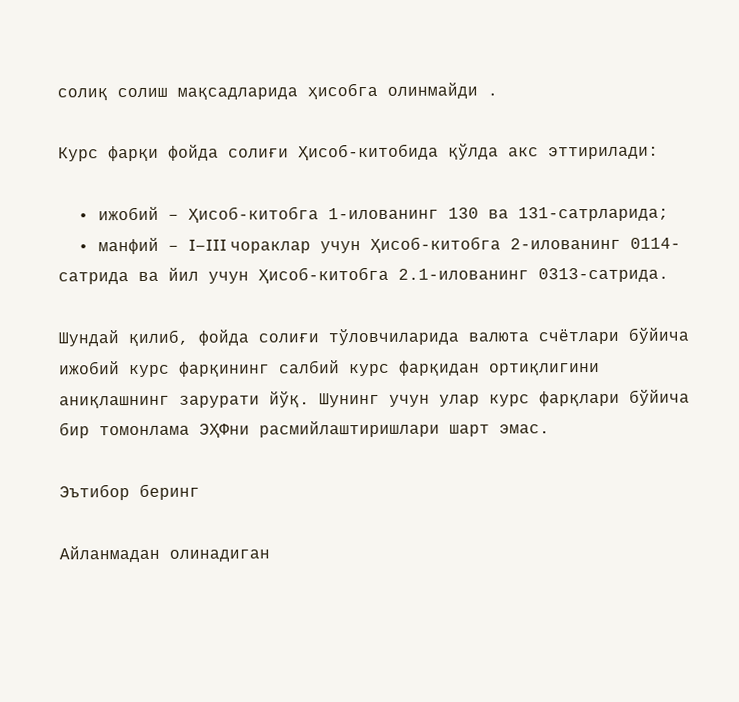солиқ солиш мақсадларида ҳисобга олинмайди .

Курс фарқи фойда солиғи Ҳисоб-китобида қўлда акс эттирилади:

  • ижобий – Ҳисоб-китобга 1-илованинг 130 ва 131-сатрларида;
  • манфий – I–III чораклар учун Ҳисоб-китобга 2-илованинг 0114-сатрида ва йил учун Ҳисоб-китобга 2.1-илованинг 0313-сатрида.

Шундай қилиб, фойда солиғи тўловчиларида валюта счётлари бўйича ижобий курс фарқининг салбий курс фарқидан ортиқлигини аниқлашнинг зарурати йўқ. Шунинг учун улар курс фарқлари бўйича бир томонлама ЭҲФни расмийлаштиришлари шарт эмас.

Эътибор беринг

Айланмадан олинадиган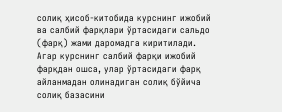солиқ ҳисоб-китобида курснинг ижобий ва салбий фарқлари ўртасидаги сальдо (фарқ) жами даромадга киритилади. Агар курснинг салбий фарқи ижобий фарқдан ошса, улар ўртасидаги фарқ айланмадан олинадиган солиқ бўйича солиқ базасини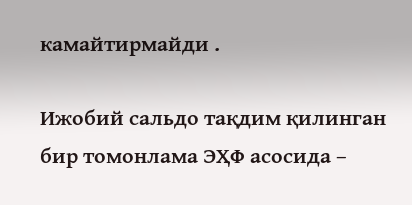камайтирмайди .

Ижобий сальдо тақдим қилинган бир томонлама ЭҲФ асосида –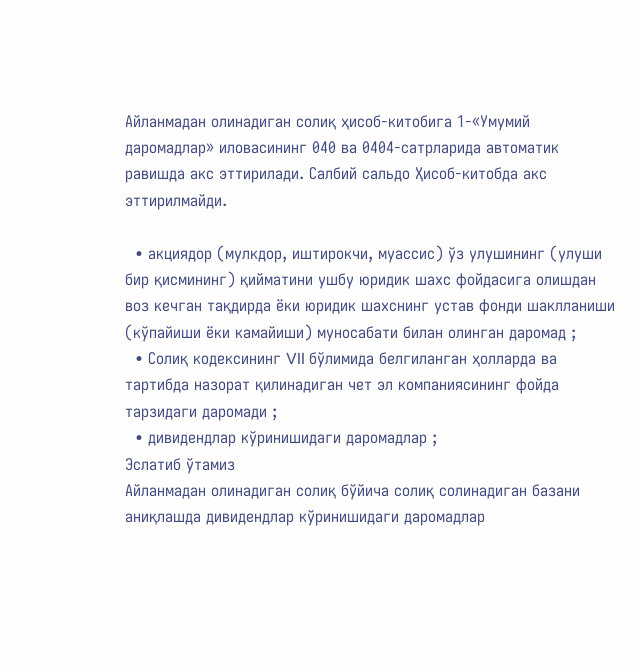Айланмадан олинадиган солиқ ҳисоб-китобига 1-«Умумий даромадлар» иловасининг 040 ва 0404-сатрларида автоматик равишда акс эттирилади. Салбий сальдо Ҳисоб-китобда акс эттирилмайди.

  • акциядор (мулкдор, иштирокчи, муассис) ўз улушининг (улуши бир қисмининг) қийматини ушбу юридик шахс фойдасига олишдан воз кечган тақдирда ёки юридик шахснинг устав фонди шаклланиши (кўпайиши ёки камайиши) муносабати билан олинган даромад ;
  • Солиқ кодексининг VII бўлимида белгиланган ҳолларда ва тартибда назорат қилинадиган чет эл компаниясининг фойда тарзидаги даромади ;
  • дивидендлар кўринишидаги даромадлар ;
Эслатиб ўтамиз
Айланмадан олинадиган солиқ бўйича солиқ солинадиган базани аниқлашда дивидендлар кўринишидаги даромадлар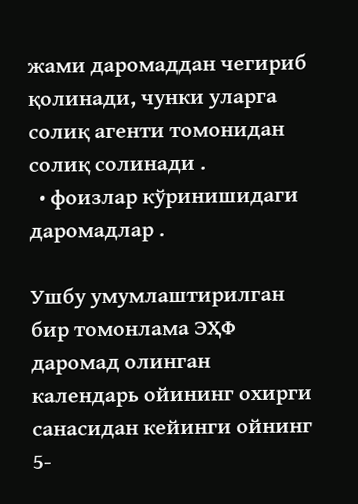жами даромаддан чегириб қолинади, чунки уларга солиқ агенти томонидан солиқ солинади .
  • фоизлар кўринишидаги даромадлар .

Ушбу умумлаштирилган бир томонлама ЭҲФ даромад олинган календарь ойининг охирги санасидан кейинги ойнинг
5-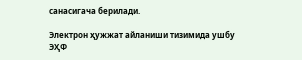санасигача берилади.

Электрон ҳужжат айланиши тизимида ушбу ЭҲФ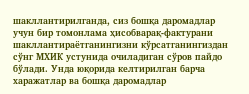шакллантирилганда, сиз бошқа даромадлар учун бир томонлама ҳисобварақ-фактурани шакллантираётганингизни кўрсатганингиздан сўнг МХИК устунида очиладиган сўров пайдо бўлади. Унда юқорида келтирилган барча харажатлар ва бошқа даромадлар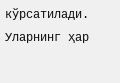кўрсатилади. Уларнинг ҳар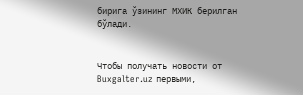бирига ўзининг МХИК берилган бўлади.


Чтобы получать новости от Buxgalter.uz первыми,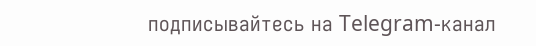подписывайтесь на Telegram-канал